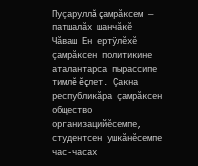Пуçаруллă çамрăксем — патшалăх шанчăкĕ
Чăваш Ен ертÿлĕхĕ çамрăксен политикине аталантарса пырассипе тимлĕ ĕçлет. Çакна республикăра çамрăксен общество организацийĕсемпе, студентсен ушкăнĕсемпе час-часах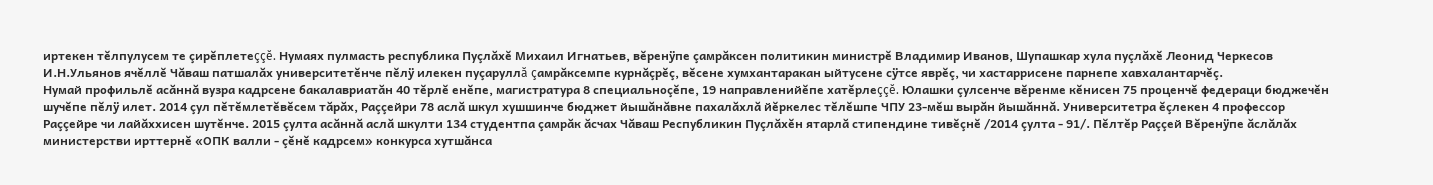иртекен тĕлпулусем те çирĕплетеççĕ. Нумаях пулмасть республика Пуçлăхĕ Михаил Игнатьев, вĕренÿпе çамрăксен политикин министрĕ Владимир Иванов, Шупашкар хула пуçлăхĕ Леонид Черкесов И.Н.Ульянов ячĕллĕ Чăваш патшалăх университетĕнче пĕлÿ илекен пуçаруллă çамрăксемпе курнăçрĕç, вĕсене хумхантаракан ыйтусене сÿтсе яврĕç, чи хастаррисене парнепе хавхалантарчĕç.
Нумай профильлĕ асăннă вузра кадрсене бакалавриатăн 40 тĕрлĕ енĕпе, магистратура 8 специальноçĕпе, 19 направленийĕпе хатĕрлеççĕ. Юлашки çулсенче вĕренме кĕнисен 75 проценчĕ федераци бюджечĕн шучĕпе пĕлÿ илет. 2014 çул пĕтĕмлетĕвĕсем тăрăх, Раççейри 78 аслă шкул хушшинче бюджет йышăнăвне пахалăхлă йĕркелес тĕлĕшпе ЧПУ 23-мĕш вырăн йышăннă. Университетра ĕçлекен 4 профессор Раççейре чи лайăххисен шутĕнче. 2015 çулта асăннă аслă шкулти 134 студентпа çамрăк ăсчах Чăваш Республикин Пуçлăхĕн ятарлă стипендине тивĕçнĕ /2014 çулта - 91/. Пĕлтĕр Раççей Вĕренÿпе ăслăлăх министерстви ирттернĕ «ОПК валли - çĕнĕ кадрсем» конкурса хутшăнса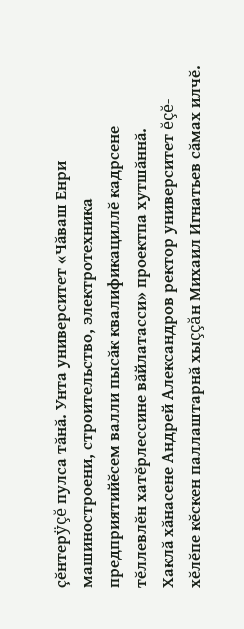çĕнтерÿçĕ пулса тăнă. Унта университет «Чăваш Енри машиностроени, строительство, электротехника предприятийĕсем валли пысăк квалификациллĕ кадрсене тĕллевлĕн хатĕрлессине вăйлатасси» проектпа хутшăннă.
Хаклă хăнасене Андрей Александров ректор университет ĕçĕ-хĕлĕпе кĕскен паллаштарнă хыççăн Михаил Игнатьев сăмах илчĕ.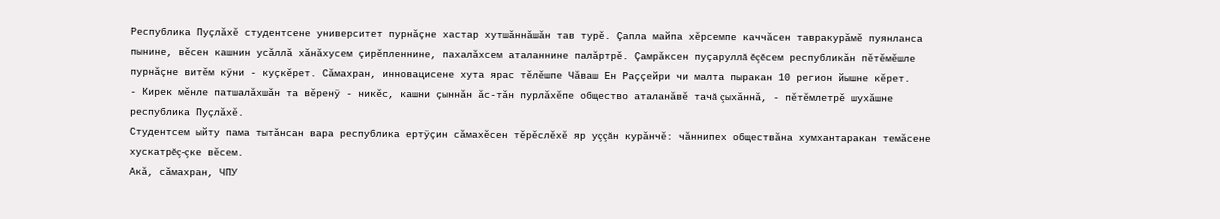Республика Пуçлăхĕ студентсене университет пурнăçне хастар хутшăннăшăн тав турĕ. Çапла майпа хĕрсемпе каччăсен тавракурăмĕ пуянланса пынине, вĕсен кашнин усăллă хăнăхусем çирĕпленнине, пахалăхсем аталаннине палăртрĕ. Çамрăксен пуçаруллă ĕçĕсем республикăн пĕтĕмĕшле пурнăçне витĕм кÿни - куçкĕрет. Сăмахран, инновацисене хута ярас тĕлĕшпе Чăваш Ен Раççейри чи малта пыракан 10 регион йышне кĕрет.
- Кирек мĕнле патшалăхшăн та вĕренÿ - никĕс, кашни çыннăн ăс-тăн пурлăхĕпе общество аталанăвĕ тачă çыхăннă, - пĕтĕмлетрĕ шухăшне республика Пуçлăхĕ.
Студентсем ыйту пама тытăнсан вара республика ертÿçин сăмахĕсен тĕрĕслĕхĕ яр уççăн курăнчĕ: чăннипех обществăна хумхантаракан темăсене хускатрĕç-çке вĕсем.
Акă, сăмахран, ЧПУ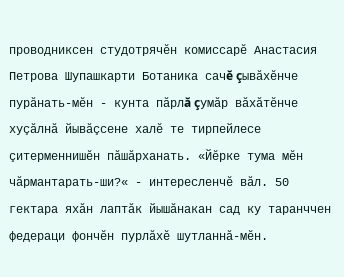проводниксен студотрячĕн комиссарĕ Анастасия Петрова Шупашкарти Ботаника сачĕ çывăхĕнче пурăнать-мĕн - кунта пăрлă çумăр вăхăтĕнче хуçăлнă йывăçсене халĕ те тирпейлесе çитерменнишĕн пăшăрханать. «Йĕрке тума мĕн чăрмантарать-ши?« - интересленчĕ вăл. 50 гектара яхăн лаптăк йышăнакан сад ку таранччен федераци фончĕн пурлăхĕ шутланнă-мĕн.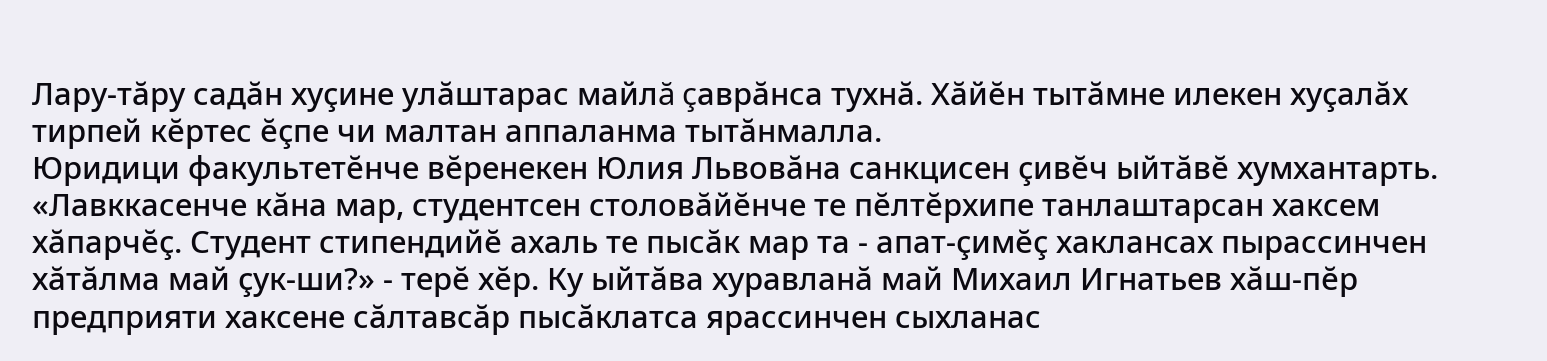Лару-тăру садăн хуçине улăштарас майлă çаврăнса тухнă. Хăйĕн тытăмне илекен хуçалăх тирпей кĕртес ĕçпе чи малтан аппаланма тытăнмалла.
Юридици факультетĕнче вĕренекен Юлия Львовăна санкцисен çивĕч ыйтăвĕ хумхантарть. «Лавккасенче кăна мар, студентсен столовăйĕнче те пĕлтĕрхипе танлаштарсан хаксем хăпарчĕç. Студент стипендийĕ ахаль те пысăк мар та - апат-çимĕç хаклансах пырассинчен хăтăлма май çук-ши?» - терĕ хĕр. Ку ыйтăва хуравланă май Михаил Игнатьев хăш-пĕр предприяти хаксене сăлтавсăр пысăклатса ярассинчен сыхланас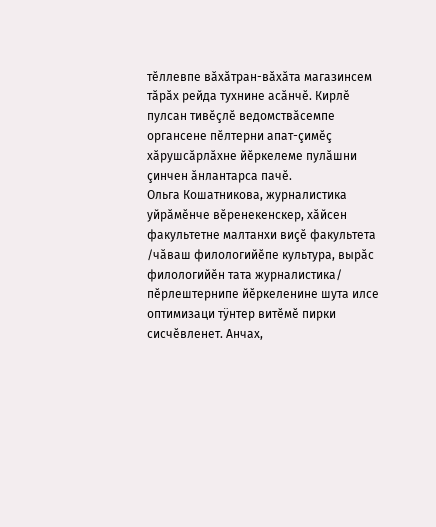тĕллевпе вăхăтран-вăхăта магазинсем тăрăх рейда тухнине асăнчĕ. Кирлĕ пулсан тивĕçлĕ ведомствăсемпе органсене пĕлтерни апат-çимĕç хăрушсăрлăхне йĕркелеме пулăшни çинчен ăнлантарса пачĕ.
Ольга Кошатникова, журналистика уйрăмĕнче вĕренекенскер, хăйсен факультетне малтанхи виçĕ факультета /чăваш филологийĕпе культура, вырăс филологийĕн тата журналистика/ пĕрлештернипе йĕркеленине шута илсе оптимизаци тÿнтер витĕмĕ пирки сисчĕвленет. Анчах,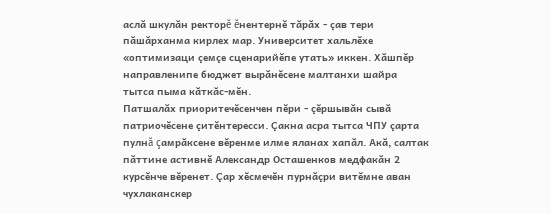аслă шкулăн ректорĕ ĕнентернĕ тăрăх - çав тери пăшăрханма кирлех мар. Университет хальлĕхе «оптимизаци çемçе сценарийĕпе утать» иккен. Хăшпĕр направленипе бюджет вырăнĕсене малтанхи шайра тытса пыма кăткăс-мĕн.
Патшалăх приоритечĕсенчен пĕри - çĕршывăн сывă патриочĕсене çитĕнтересси. Çакна асра тытса ЧПУ çарта пулнă çамрăксене вĕренме илме яланах хапăл. Акă, салтак пăттине астивнĕ Александр Осташенков медфакăн 2 курсĕнче вĕренет. Çар хĕсмечĕн пурнăçри витĕмне аван чухлаканскер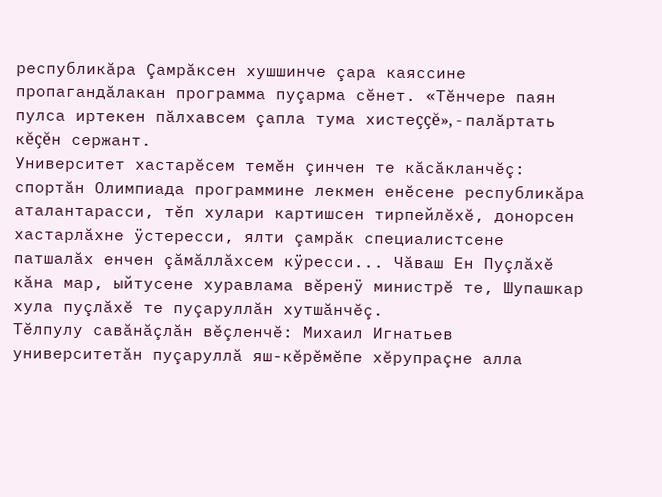республикăра Çамрăксен хушшинче çара каяссине пропагандăлакан программа пуçарма сĕнет. «Тĕнчере паян пулса иртекен пăлхавсем çапла тума хистеççĕ», - палăртать кĕçĕн сержант.
Университет хастарĕсем темĕн çинчен те кăсăкланчĕç: спортăн Олимпиада программине лекмен енĕсене республикăра аталантарасси, тĕп хулари картишсен тирпейлĕхĕ, донорсен хастарлăхне ÿстересси, ялти çамрăк специалистсене патшалăх енчен çăмăллăхсем кÿресси... Чăваш Ен Пуçлăхĕ кăна мар, ыйтусене хуравлама вĕренÿ министрĕ те, Шупашкар хула пуçлăхĕ те пуçаруллăн хутшăнчĕç.
Тĕлпулу савăнăçлăн вĕçленчĕ: Михаил Игнатьев университетăн пуçаруллă яш-кĕрĕмĕпе хĕрупраçне алла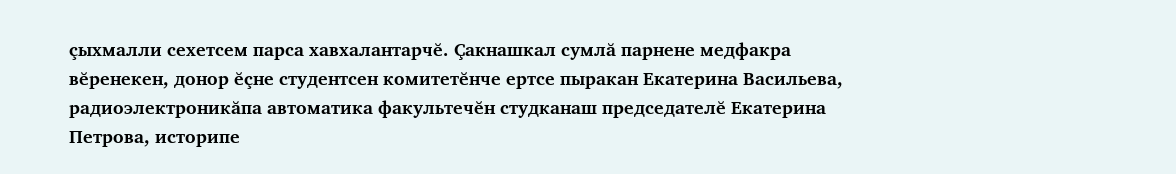çыхмалли сехетсем парса хавхалантарчĕ. Çакнашкал сумлă парнене медфакра вĕренекен, донор ĕçне студентсен комитетĕнче ертсе пыракан Екатерина Васильева, радиоэлектроникăпа автоматика факультечĕн студканаш председателĕ Екатерина Петрова, историпе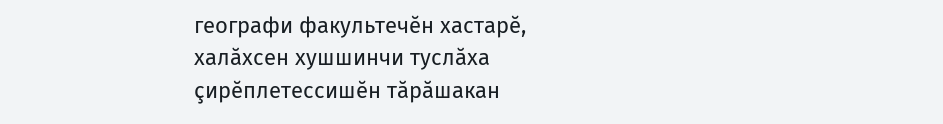географи факультечĕн хастарĕ, халăхсен хушшинчи туслăха çирĕплетессишĕн тăрăшакан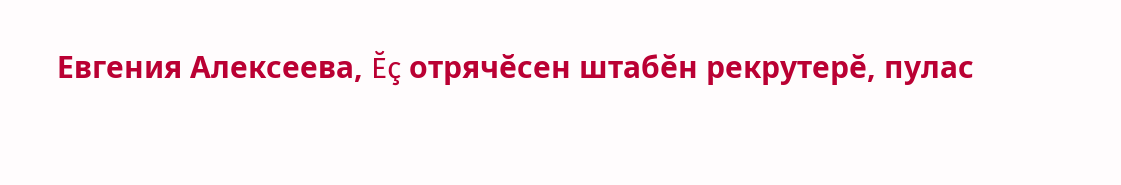Евгения Алексеева, Ĕç отрячĕсен штабĕн рекрутерĕ, пулас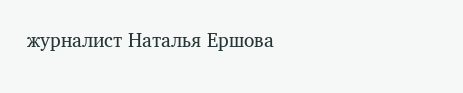журналист Наталья Ершова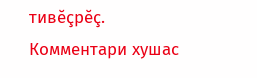тивĕçрĕç.
Комментари хушас